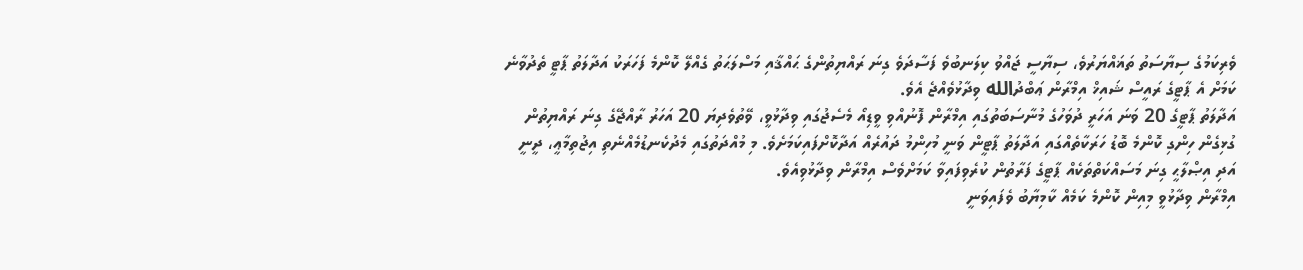ވެރިކަމުގެ ސިޔާސަތު ތަޣައްޔަރުވެ، ސިޔާސީ ޖައްވު ކިލަނބުވެ ފަސާދަވެ ގިނަ ރައްޔިތުންގެ ޙައްޤާއި މަސްލަޙަތު ގެއްލޭ ކޮންމެ ފަހަރަކު އަދާލަތު ޕާޓީ ތެދުވާނެ ކަމަށް އެ ޕާޓީގެ ރައީސް ޝައިޚް އިމްރާން ޢަބްދުالله ވިދާޅުވެއްޖެ އެވެ.
އަދާލަތު ޕާޓީގެ 20 ވަނަ އަހަރީ ދުވަހުގެ މުނާސަބަތުގައި އިމްރާން ފޮނުއްވި ވީޑިއޯ މެސެޖުގައި ވިދާޅުވީ، ވޭތުވެދިޔަ 20 އަހަރު ރާއްޖޭގެ ގިނަ ރައްޔިތުން ގުޅިގެން ހިންގި ކޮންމެ ބޮޑު ހަރަކާތެއްގައި އަދާލަތު ޕާޓީން ވަނީ މުހިންމު ދައުރެއް އަދާކޮށްފައިކަމަށެވެ. މި މުއްދަތުގައި މެދުކެނޑުމެއްނެތި އިޖުތިމާޢީ، ދީނީ އަދި އިޞްލާޙީ ގިނަ މަސައްކަތްތަކެއް ޕާޓީގެ ފަރާތުން ކުރެވިފައިވާ ކަމަށްވެސް އިމްރާން ވިދާޅުވިއެވެ.
އިމްރާން ވިދާޅުވީ މިއިން ކޮންމެ ކަމެއް ކާމިޔާބު ވެފައިވަނީ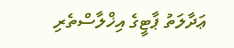ޢަދާލަތު ޕާޓީގެ އިޚްލާސްތެރި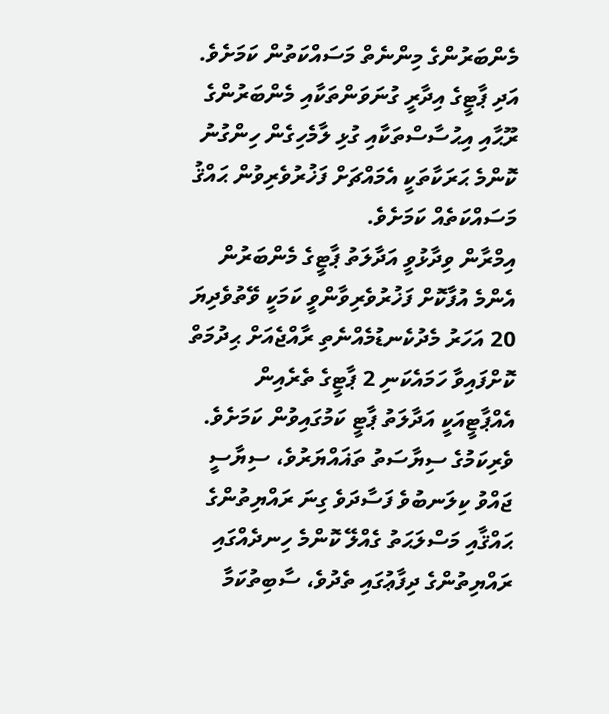މެންބަރުންގެ މިންނެތް މަސައްކަތުން ކަމަށެވެ. އަދި ޕާޓީގެ އިދާރީ ގުނަވަންތަކާއި މެންބަރުންގެ ރޫޙާއި އިޙުސާސްތަކާއި ގުޅި ލާމެހިގެން ހިންގުނު ކޮންމެ ޙަރަކާތަކީ އެމައްޗަށް ފަޚުރުވެރިވުން ޙައްޤު މަސައްކަތެއް ކަމަށެވެ.
އިމްރާން ވިދާޅުވީ އަދާލަތު ޕާޓީގެ މެންބަރުން އެންމެ އުފާކޮށް ފަޚުރުވެރިވާންވީ ކަމަކީ ވޭތުވެދިޔަ 20 އަހަރު މެދުކެނޑުމެއްނެތި ރާއްޖެއަށް ޙިދުމަތް ކޮށްފައިވާ ހަމައެކަނި 2 ޕާޓީގެ ތެރެއިން އެއްޕާޓީއަކީ އަދާލަތު ޕާޓީ ކަމުގައިވުން ކަމަށެވެ.
ވެރިކަމުގެ ސިޔާސަތު ތަޣައްޔަރުވެ، ސިޔާސީ ޖައްވު ކިލަނބުވެ ފަސާދަވެ ގިނަ ރައްޔިތުންގެ ޙައްޤާއި މަސްލަޙަތު ގެއްލޭ ކޮންމެ ހިނދެއްގައި ރައްޔިތުންގެ ދިފާޢުގައި ތެދުވެ، ސާބިތުކަމާ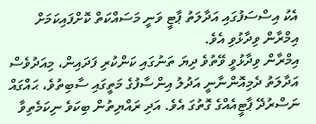އެކު އިސްސަފުގައި އަދާލަތު ޕާޓީ ވަނީ މަސައްކަތް ކޮށްފައިކަމަށް އިމްރާން ވިދާޅުވި އެވެ.
އިމްރާން ވިދާޅުވީ ވޭތުވެ ދިޔަ ތަނުގައި ކަންކުރި ފަދައިން، މިއަދުވެސް އަދާލަތު ދެމިއޮންނާނީ އަދުލު އިންސާފުގެ މަތީގައި ސާބިތުވެ، ޙައްގައް ނަސްރުދޭ ޕާޓީއެއްގެ ގޮތުގަ އެވެ. އަދި ރައްޔިތުން ބިކަވެ ނިކަމެތިވާ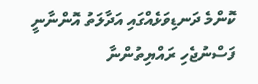ކޮންމެ ދަނޑިވަޅެއްގައި އަދާލަތު އޮންނާނީ ފަސްނުޖެހި ރައްޔިތުންނާ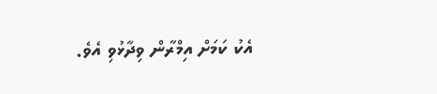އެކު ކަމަށް އިމްރާން ވިދާޅުވި އެވެ.